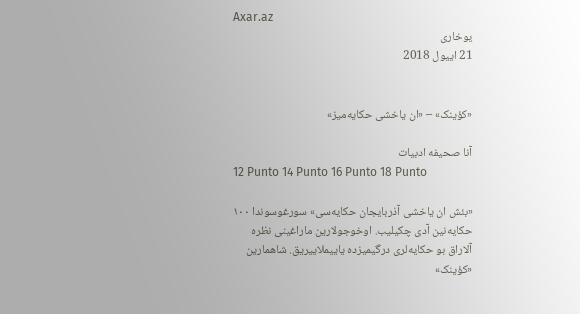Axar.az
یوخاری
21 اییول 2018


«کؤینک» – «ان یاخشی حکایه‌میز»

آنا صحیفه ادبیات
12 Punto 14 Punto 16 Punto 18 Punto

«بئش ان یاخشی آذربایجان حکایه‌سی» سورغوسوندا ۱۰۰ حکایه‌نین آدی چکیلیب. اوخوجولارین ماراغینی نظره آلاراق بو حکایه‌لری درگیمیزده یاییملاییریق. شاهمارین «کؤینک»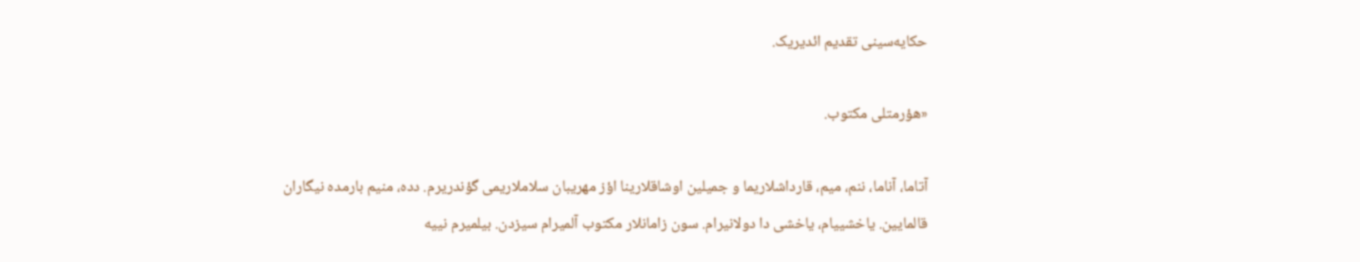حکایه‌سینی تقدیم ائدیریک.

«هؤرمتلی مکتوب.

آتاما، آناما، ننم، میم، قارداشلاریما و جمیلین اوشاقلارینا اؤز مهریبان سلاملاریمی گؤندریرم. دده، منیم بارمده نیگاران قالمایین. یاخشییام، یاخشی دا دولانیرام. سون زامانلار مکتوب آلمیرام سیزدن. بیلمیرم نییه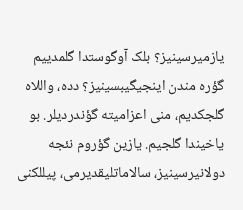یازمیرسینیز؟ بلک آوگوستدا گلمدییم گؤره مندن اینجیگیبسینیز؟ دده، واللاه گلجکدیم، منی اعزامیته گؤندردیلر. بو یاخیندا گلجیم. یازین گؤروم نئجه دولانیرسینیز، سالاماتلیقدیرمی، پیللکنی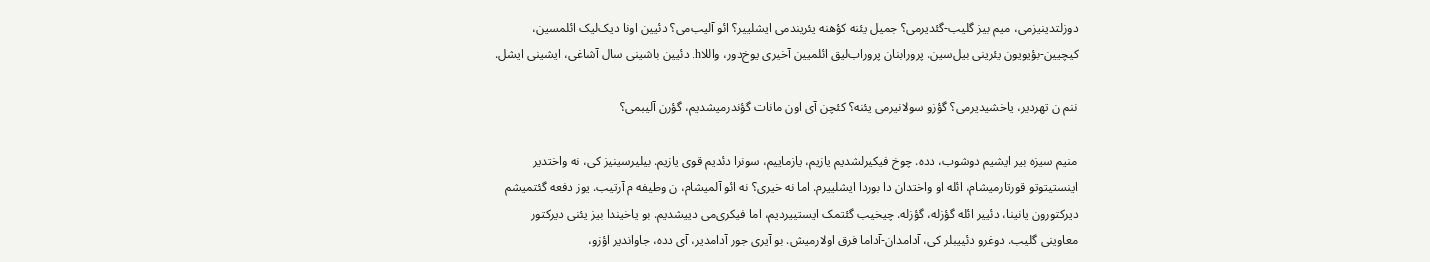دوزلتدینیزمی، میم بیز گلیب-گئدیرمی؟ جمیل یئنه کؤهنه یئریندمی ایشلییر؟ ائو آلیب‌می؟ دئیین اونا دیک‌لیک ائلمسین، کیچیین-بؤیویون یئرینی بیل‌سین. پرورابنان پروراب‌لیق ائلمیین آخیری یوخ‌دور، واللاһ. دئیین باشینی سال آشاغی، ایشینی ایشل.

ننم ن تهردیر، یاخشیدیرمی؟ گؤزو سولانیرمی یئنه؟ کئچن آی اون مانات گؤندرمیشدیم، گؤرن آلیبمی؟

منیم سیزه بیر ایشیم دوشوب، دده. چوخ فیکیرلشدیم یازیم، یازماییم، سونرا دئدیم قوی یازیم. بیلیرسینیز کی، نه واختدیر اینستیتوتو قورتارمیشام، ائله او واختدان دا بوردا ایشلییرم. اما نه خیری؟ نه ائو آلمیشام، ن وطیفه م آرتیب. یوز دفعه گئتمیشم دیرکتورون یانینا، دئییر ائله گؤزله، گؤزله. چیخیب گئتمک ایستییردیم، اما فیکری‌می دییشدیم. بو یاخیندا بیز یئنی دیرکتور معاوینی گلیب. دوغرو دئییبلر کی، آدامدان-آداما فرق اولارمیش. بو آیری جور آدامدیر، آی دده، جاواندیر اؤزو،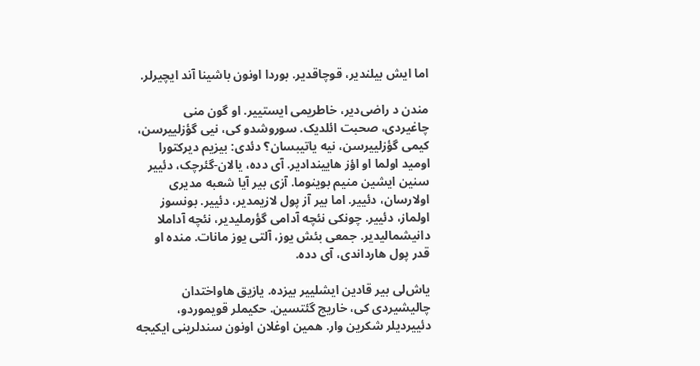اما ایش بیلندیر، قوچاقدیر. بوردا اونون باشینا آند ایچیرلر.

مندن د راضی‌دیر، خاطریمی ایستییر. او گون منی چاغیردی، صحبت ائلدیک. سوروشدو کی، نیی گؤزلییرسن، کیمی گؤزلییرسن، نیه یاتیبسان؟ دئدی: بیزیم دیرکتورا اومید اولما او اؤز هاییندادیر. آی دده، یالان-گئرچک، دئییر سنین ایشین منیم بوینوما. آزی بیر آیا شعبه مدیری اولارسان، دئییر. اما بیر آز پول لازیمدیر، دئییر. بونسوز اولماز، دئییر. چونکی نئچه آدامی گؤرملیدیر، نئچه آداملا دانیشمالیدیر. جمعی بئش یوز، آلتی یوز مانات. منده او قدر پول هارداندی، آی دده.

یاش‌لی بیر قادین ایشلییر بیزده. یازیق هاواختدان چالیشیردی کی، خاریج گئتسین. حکیملر قویموردو، دئییردیلر شکرین وار. همین اوغلان اونون سندلرینی ایکیجه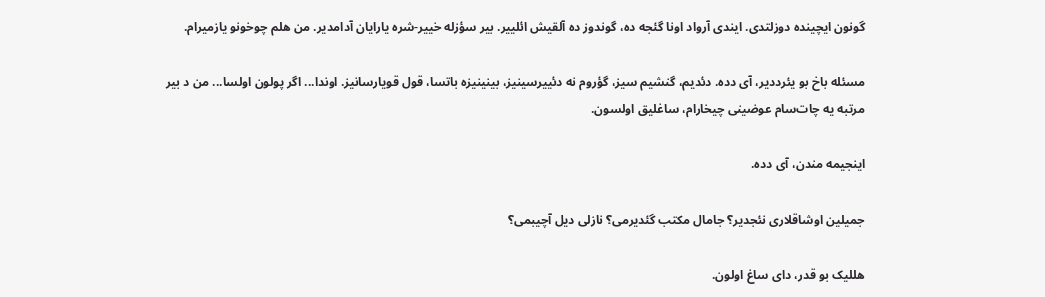گونون ایچینده دوزلتدی. ایندی آرواد اونا گئجه ده، گوندوز ده آلقیش ائلییر. بیر سؤزله خییر-شره یارایان آدامدیر. من هلم چوخونو یازمیرام.

مسئله باخ بو یئرددیر، آی دده. دئدیم، گنشیم سیز، گؤروم نه دئییرسینیز، بینینیزه باتسا، قول قویارسانیز. اوندا... اگر پولون اولسا... من د بیر مرتبه یه چات‌سام عوضینی چیخارام، ساغلیق اولسون.

اینجیمه مندن، آی دده.

جمیلین اوشاقلاری نئجدیر؟ جامال مکتب گئدیرمی؟ نازلی دیل آچیبمی؟

هللیک بو قدر، دای ساغ اولون.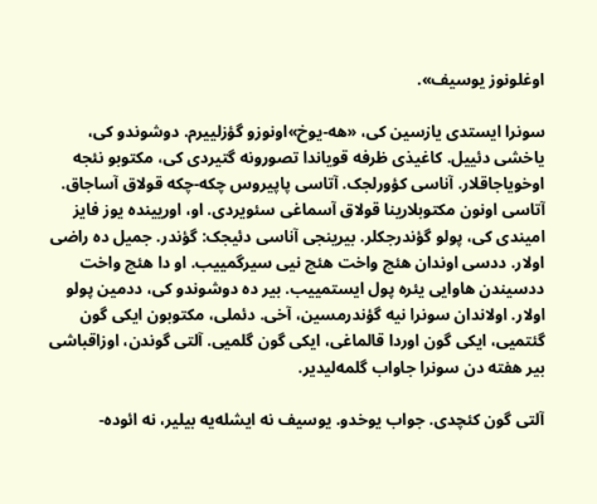اوغلونوز یوسیف».

سونرا ایستدی یازسین کی، «هه-یوخ»اونوزو گؤزلییرم. دوشوندو کی، یاخشی دئییل. کاغیذی ظرفه قویاندا تصورونه گتیردی کی، مکتوبو نئجه اوخویاجاقلار. آناسی کؤورلجک. آتاسی پاپیروس چکه-چکه قولاق آساجاق. آتاسی اونون مکتوبلارینا قولاق آسماغی سئویردی. او، اوریینده یوز فایز امیندی کی، پولو گؤندرجکلر. بیرینجی آناسی دئیجک: گؤندر. جمیل ده راضی اولار. ددسی اوندان هئچ واخت هئچ نیی سیرگمییب. او دا هئچ واخت ددسیندن هاوایی یئره پول ایستمییب. بیر ده دوشوندو کی، ددمین پولو اولار. اولاندان سونرا نیه گؤندرمسین، آخی. دئملی، مکتوبون ایکی گون گئتمیی، ایکی گون اوردا قالماغی، ایکی گون گلمیی. آلتی گوندن، اوزاقباشی بیر هفته دن سونرا جاواب گلمه‌لیدیر.

آلتی گون کئچدی. جواب یوخدو. یوسیف نه ایشله‌یه بیلیر، نه ائوده-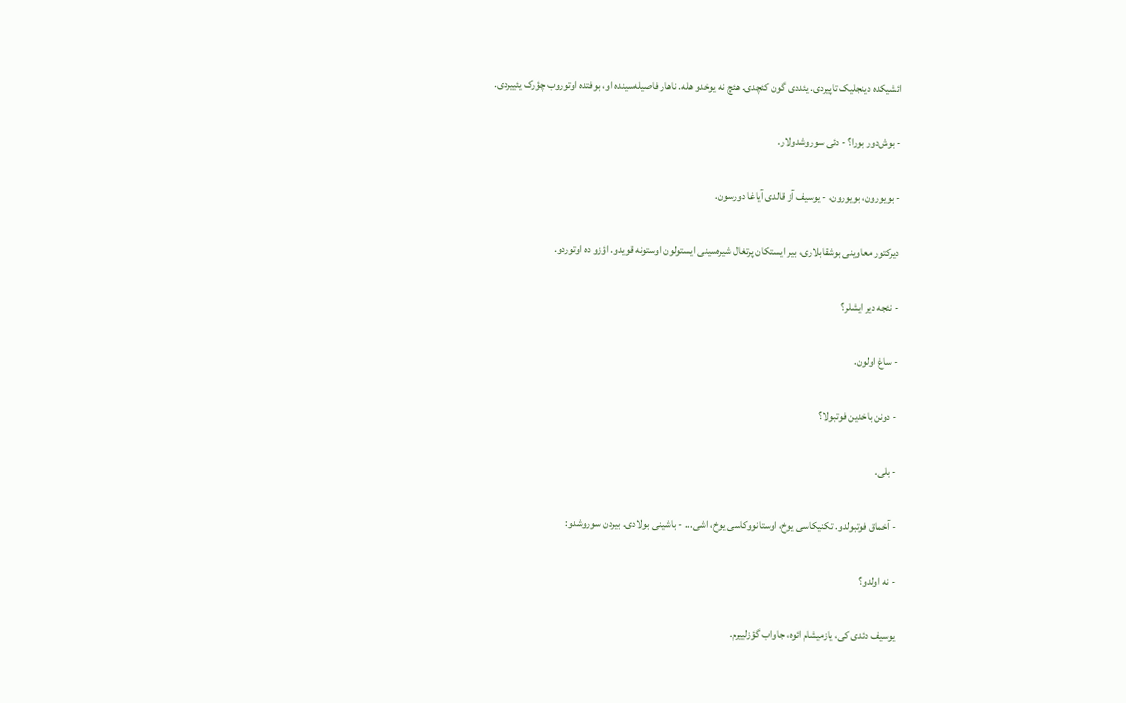ائشیکده دینجلیک تاپیردی. یئددی گون کئچدی. هئچ نه یوخدو هله. ناهار فاصیله‌سینده او، بوفتده اوتوروب چؤرک یئییردی.

- بوش‌دور بورا؟ - دئی سوروشدولار.

- بویورون، بویورون، - یوسیف آز قالدی آیاغا دورسون.

دیرکتور معاوینی بوشقابلاری، بیر ایستکان پرتغال شیره‌سینی ایستولون اوستونه قویدو. اؤزو ده اوتوردو.

- نئجه دیر ایشلر؟

- ساغ اولون.

- دونن باخدین فوتبولا؟

- بلی.

- آخماق فوتبولدو. تکنیکاسی یوخ، اوستانووکاسی یوخ، اشی... - باشینی بولادی. بیردن سوروشدو:

- نه اولدو؟

یوسیف دئدی کی، یازمیشام ائوه، جاواب گؤزلییرم.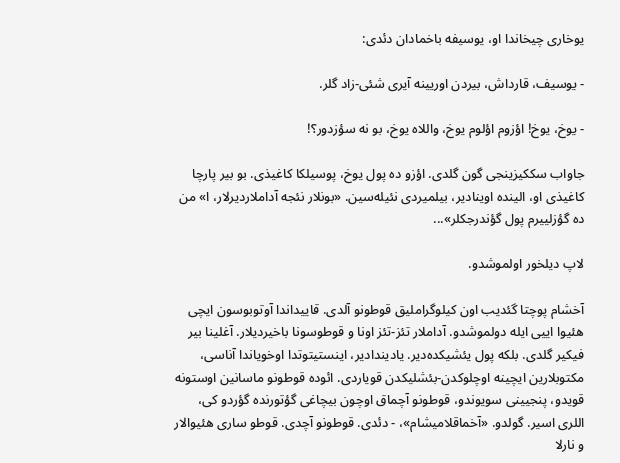یوخاری چیخاندا او، یوسیفه باخمادان دئدی:

- یوسیف، قارداش، بیردن اوریینه آیری شئی-زاد گلر.

- یوخ، یوخ! اؤزوم اؤلوم یوخ، واللاه یوخ، بو نه سؤزدور؟!

جاواب سککیزینجی گون گلدی. اؤزو ده پول یوخ، پوسیلکا کاغیذی. بو بیر پارچا کاغیذی او، الینده اوینادیر، بیلمیردی نئیله‌سین. «بونلار نئجه آداملاردیرلار، ا» من ده گؤزلییرم پول گؤندرجکلر»...

لاپ دیلخور اولموشدو.

آخشام پوچتا گئدیب اون کیلوگراملیق قوطونو آلدی. قاییداندا آوتوبوسون ایچی هئیوا اییی ایله دولموشدو. آداملار تئز-تئز اونا و قوطوسونا باخیردیلار. آغلینا بیر فیکیر گلدی. بلکه پول یئشیکده‌دیر. یادیندادیر، اینستیتوتدا اوخویاندا آناسی، مکتوبلارین ایچینه اوچلوکدن-بئشلیکدن قویاردی. ائوده قوطونو ماسانین اوستونه قویدو، پنجیینی سویوندو، قوطونو آچماق اوچون بیچاغی گؤتورنده گؤردو کی، اللری اسیر. گولدو. «آخماقلامیشام»، - دئدی. قوطونو آچدی. قوطو ساری هئیوالار و نارلا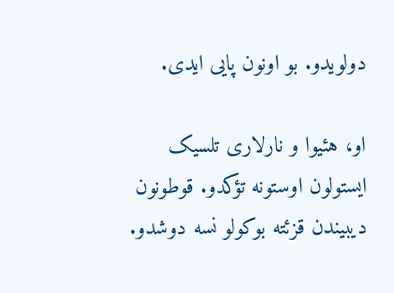دولویدو. بو اونون پایی ایدی.

او، هئیوا و نارلاری تلسیک ایستولون اوستونه تؤکدو. قوطونون دیبیندن قزئته بوکولو نسه دوشدو.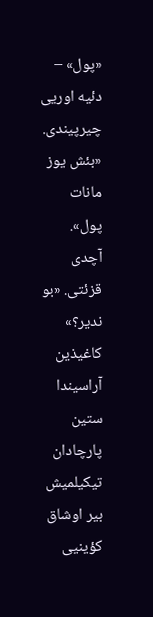«پول» – دئیه اوریی چیرپیندی. «بئش یوز مانات پول». آچدی قزئتی. «بو ندیر؟» کاغیذین آراسیندا ستین پارچادان تیکیلمیش بیر اوشاق کؤینیی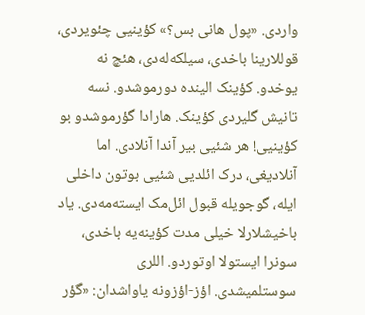واردی. «پول هانی بس؟» کؤینیی چئویردی، قوللارینا باخدی، سیلکه‌له‌دی، هئچ نه یوخدو. کؤینک الینده دورموشدو. نسه تانیش گلیردی کؤینک. هارادا گؤرموشدو بو کؤینیی! هر شئیی بیر آندا آنلادی. اما آنلادیغی، درک ائلدیی شئیی بوتون داخلی ایله، گوجویله قبول ائل‌مک ایسته‌مه‌دی. یاد باخیشلارلا خیلی مدت کؤینه‌یه باخدی، سونرا ایستولا اوتوردو. اللری سوستلمیشدی. اؤز-اؤزونه یاواشدان: «گؤر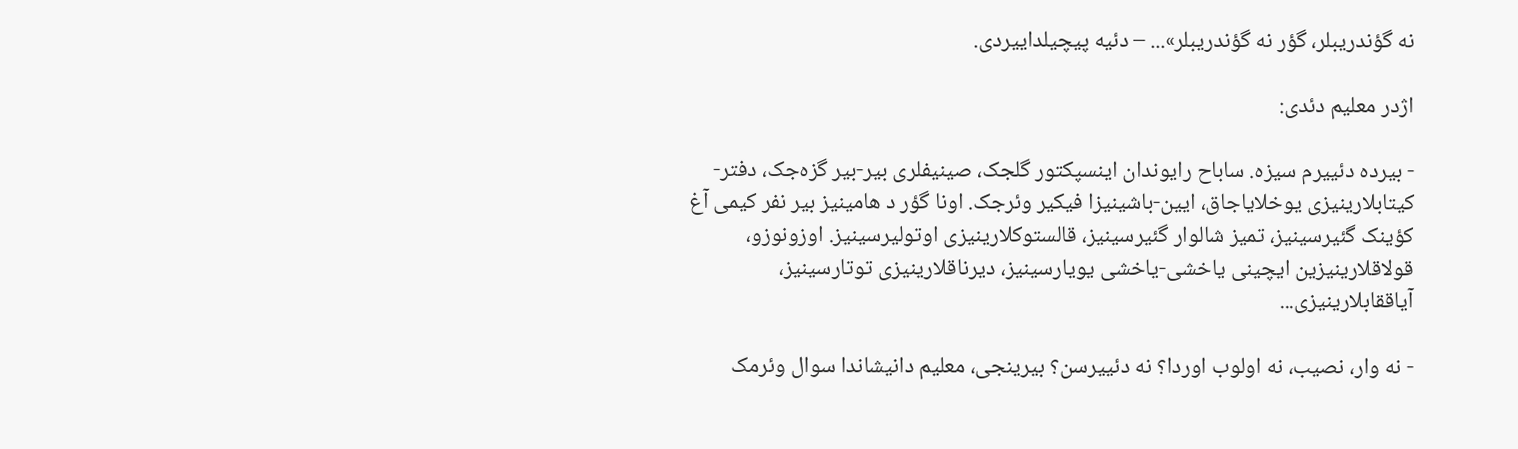نه گؤندریبلر، گؤر نه گؤندریبلر»... – دئیه پیچیلداییردی.

اژدر معلیم دئدی:

- بیرده دئییرم سیزه. ساباح رایوندان اینسپکتور گلجک، صینیفلری بیر-بیر گزه‌جک، دفتر-کیتابلارینیزی یوخلایاجاق، ایین-باشینیزا فیکیر وئرجک. اونا گؤر د هامینیز بیر نفر کیمی آغ کؤینک گئیرسینیز، تمیز شالوار گئیرسینیز، قالستوکلارینیزی اوتولیرسینیز. اوزونوزو، قولاقلارینیزین ایچینی یاخشی-یاخشی یویارسینیز، دیرناقلارینیزی توتارسینیز، آیاققابلارینیزی...

- نه وار، نصیب، نه اولوب اوردا؟ نه دئییرسن؟ بیرینجی، معلیم دانیشاندا سوال وئرمک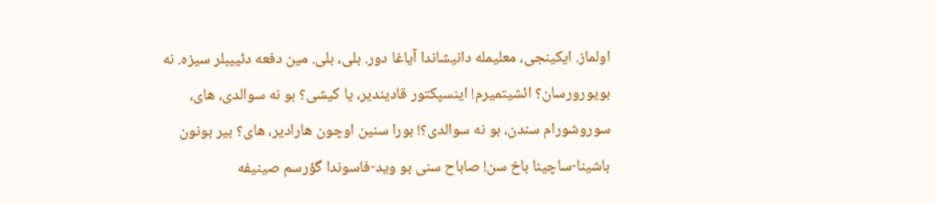اولماز. ایکینجی، معلیمله دانیشاندا آیاغا دور. بلی، بلی. مین دفعه دئییبلر سیزه. نه بویورورسان؟ ائشیتمیرم! اینسپکتور قادیندیر، یا کیشی؟ بو نه سوالدی، های، سوروشورام سندن، بو نه سوالدی؟! بورا سنین اوچون هارادیر، های؟ بیر بونون باشینا-ساچینا باخ سن! صاباح سنی بو وید-فاسوندا گؤرسم صینیفه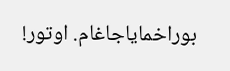بوراخمایاجاغام. اوتور!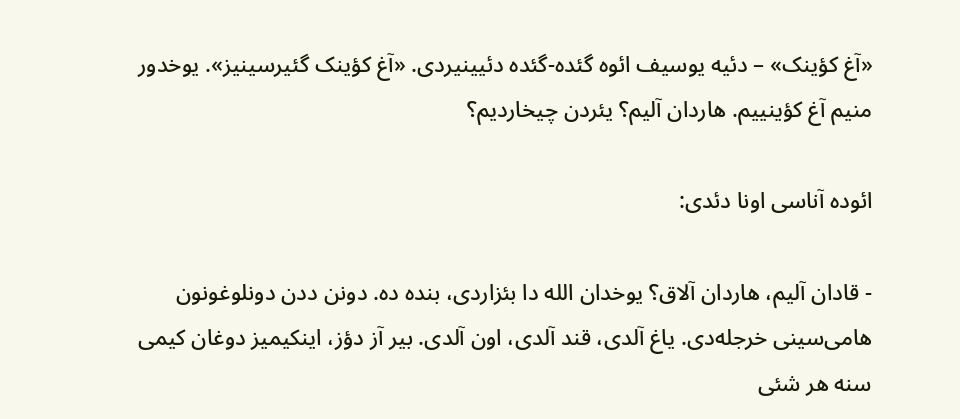«آغ کؤینک» – دئیه یوسیف ائوه گئده-گئده دئیینیردی. «آغ کؤینک گئیرسینیز». یوخدور منیم آغ کؤینییم. هاردان آلیم؟ یئردن چیخاردیم؟

ائوده آناسی اونا دئدی:

- قادان آلیم، هاردان آلاق؟ یوخدان الله دا بئزاردی، بنده ده. دونن ددن دونلوغونون هامی‌سینی خرجله‌دی. یاغ آلدی، قند آلدی، اون آلدی. بیر آز دؤز، اینکیمیز دوغان کیمی سنه هر شئی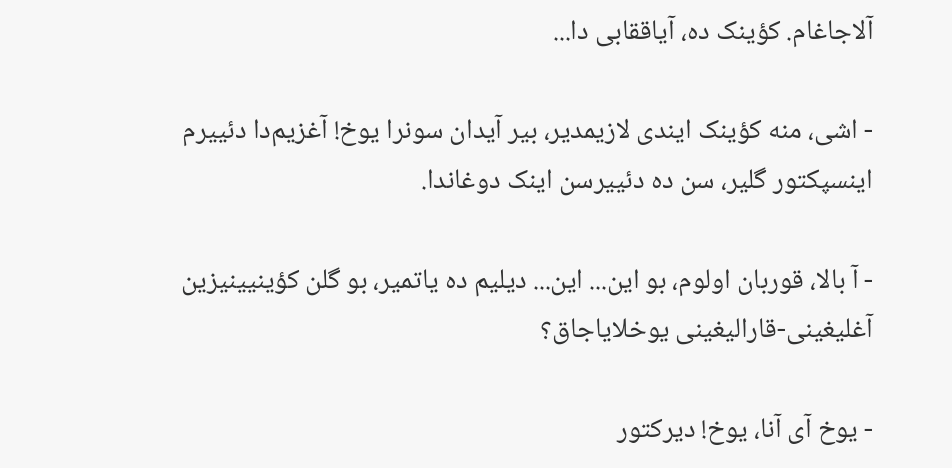آلاجاغام. کؤینک ده، آیاققابی دا...

- اشی، منه کؤینک ایندی لازیمدیر، بیر آیدان سونرا یوخ! آغزیم‌دا دئییرم اینسپکتور گلیر، سن ده دئییرسن اینک دوغاندا.

- آ بالا، قوربان اولوم، بو این... این... دیلیم ده یاتمیر، بو گلن کؤینیینیزین آغلیغینی-قارالیغینی یوخلایاجاق؟

- یوخ آی آنا، یوخ! دیرکتور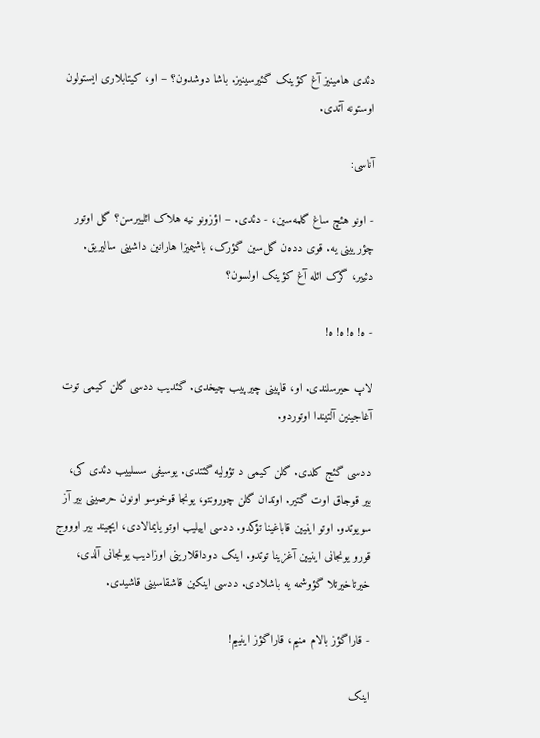دئدی هامینیز آغ کؤینک گئیرسینیز. باشا دوشدون؟ – او، کیتابلاری ایستولون اوستونه آتدی.

آناسی:

- اونو هئچ ساغ گلمه‌سین، - دئدی. – اؤزونو نیه هلاک ائلییرسن؟ گل اوتور چؤریینی یه. قوی دده‌ن گل‌سین گؤرک، باشیمیزا هارانین داشینی سالیریق. دئییر، گرک ائله آغ کؤینک اولسون؟

- ه! ه! ه! ه!

لاپ حیرسلندی. او، قاپینی چیرپیب چیخدی. گئدیب ددسی گلن کیمی توت آغاجینین آلتیندا اوتوردو.

ددسی گئج کلدی. گلن کیمی د تؤولیه گئتدی. یوسیفی سسلییب دئدی کی، بیر قوجاق اوت گتیر. اوتدان گلن چورونتو، یونجا قوخوسو اونون حرصینی بیر آز سویوتدو. اوتو اینیین قاباغینا تؤکدو. ددسی اییلیب اوتو یایمالادی، ایچیند بیر اوووج قورو یونجانی اینیین آغزینا توتدو. اینک دوداقلارینی اوزادیب یونجانی آلدی، خیرتاخیرتلا گؤوشمه یه باشلادی. ددسی اینکین قاشقاسینی قاشیدی.

- قاراگؤز بالام منیم، قاراگؤز اینییم!

اینک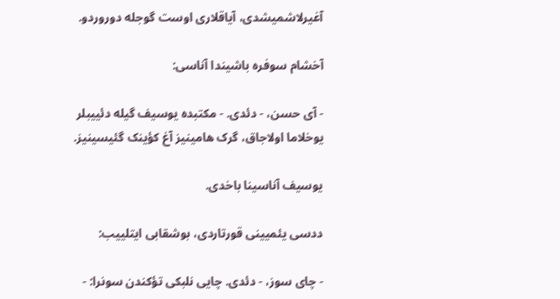آغیرلاشمیشدی، آیاقلاری اوست گوجله دوروردو.

آخشام سوفره باشیندا آناسی:

- آی حسن، - دئدی. - مکتبده یوسیف گیله دئییبلر یوخلاما اولاجاق، گرک هامینیز آغ کؤینک گئیسینیز.

یوسیف آناسینا باخدی.

ددسی یئمیینی قورتاردی، بوشقابی ایتلییب:

- چای سوز، - دئدی. چایی نلبکی تؤکندن سونرا: -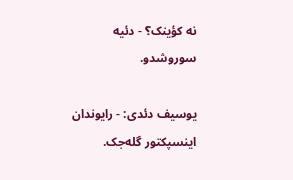نه کؤینک؟ - دئیه سوروشدو.

یوسیف دئدی: - رایوندان اینسپکتور گله‌جک.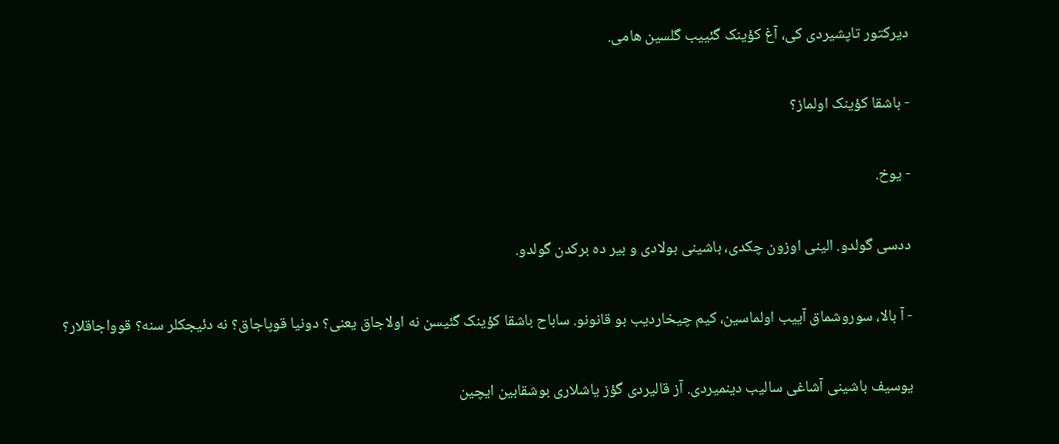دیرکتور تاپشیردی کی، آغ کؤینک گئییب گلسین هامی.

- باشقا کؤینک اولماز؟

- یوخ.

ددسی گولدو. الینی اوزون چکدی، باشینی بولادی و بیر ده برکدن گولدو.

- آ بالا، سوروشماق آییب اولماسین، کیم چیخاردیب بو قانونو. ساباح باشقا کؤینک گئیسن نه اولاجاق یعنی؟ دونیا قوپاجاق؟ نه دئیجکلر سنه؟ قوواجاقلار؟

یوسیف باشینی آشاغی سالیب دینمیردی. آز قالیردی گؤز یاشلاری بوشقابین ایچین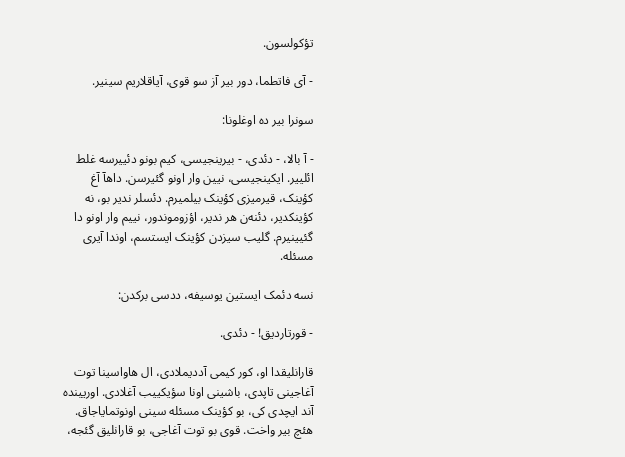تؤکولسون.

- آی فاتطما، دور بیر آز سو قوی، آیاقلاریم سینیر.

سونرا بیر ده اوغلونا:

- آ بالا، - دئدی، - بیرینجیسی، کیم بونو دئییرسه غلط ائلییر. ایکینجیسی، نیین وار اونو گئیرسن. داهآ آغ کؤینک، قیرمیزی کؤینک بیلمیرم. دئسلر ندیر بو، نه کؤینکدیر، دئنه‌ن هر ندیر، اؤزوموندور، نییم وار اونو دا گئیینیرم. گلیب سیزدن کؤینک ایستسم، اوندا آیری مسئله.

نسه دئمک ایستین یوسیفه، ددسی برکدن:

- قورتاردیق! - دئدی.

قارانلیقدا او، کور کیمی آددیملادی، ال هاواسینا توت آغاجینی تاپدی، باشینی اونا سؤیکییب آغلادی. اوریینده آند ایچدی کی، بو کؤینک مسئله سینی اونوتمایاجاق. هئچ بیر واخت. قوی بو توت آغاجی، بو قارانلیق گئجه،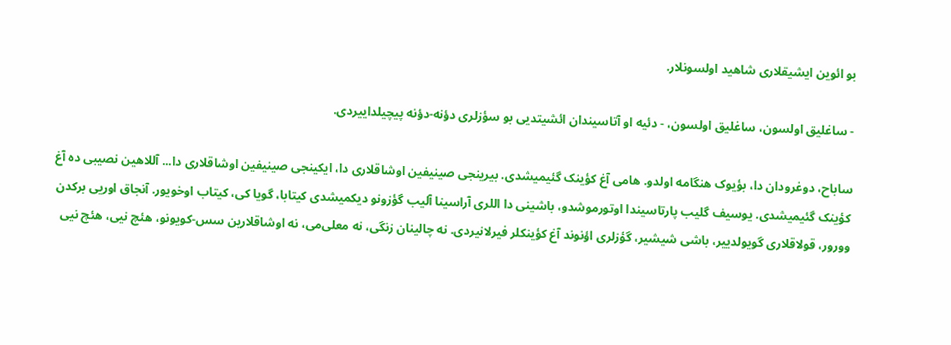بو ائوین ایشیقلاری شاهید اولسونلار.

- ساغلیق اولسون، ساغلیق اولسون، - دئیه او آتاسیندان ائشیتدیی بو سؤزلری دؤنه-دؤنه پیچیلداییردی.

ساباح، دوغرودان دا، بؤیوک هنگامه اولدو. هامی آغ کؤینک گئیمیشدی. بیرینجی صینیفین اوشاقلاری دا، ایکینجی صینیفین اوشاقلاری دا... آللاهین نصیبی ده آغ کؤینک گئیمیشدی. یوسیف گلیب پارتاسیندا اوتورموشدو، باشینی دا اللری آراسینا آلیب گؤزونو دیکمیشدی کیتابا، گویا کی، کیتاب اوخویور. آنجاق اوریی برکدن وورور، قولاقلاری گویولدییر، باشی شیشیر، گؤزلری اؤنوند آغ کؤینکلر فیرلانیردی. نه چالینان زنگی، نه معلی‌می، نه اوشاقلارین سس-کویونو، هئچ نیی، هئچ نیی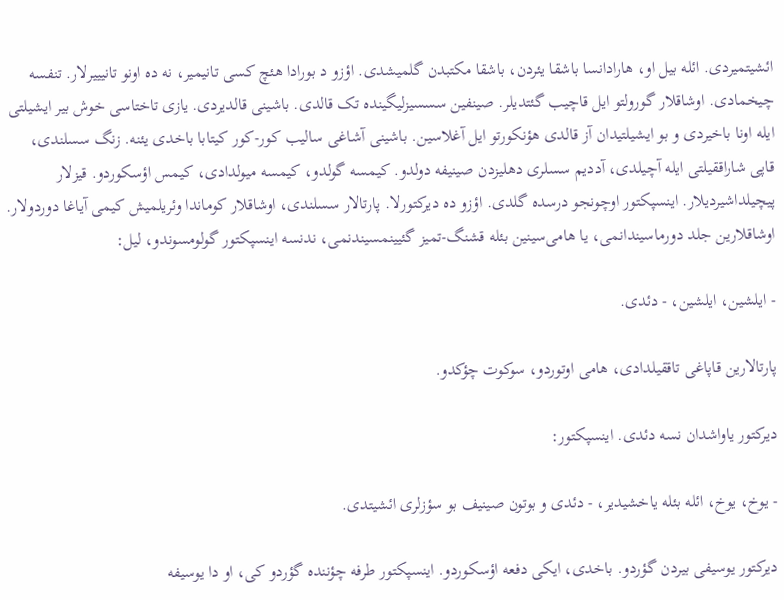ائشیتمیردی. ائله بیل او، هارادانسا باشقا یئردن، باشقا مکتبدن گلمیشدی. اؤزو د بورادا هئچ کسی تانیمیر، نه ده اونو تانیییرلار. تنفسه چیخمادی. اوشاقلار گورولتو ایل قاچیب گئتدیلر. صینفین سسسیزلیگینده تک قالدی. باشینی قالدیردی. یازی تاختاسی خوش بیر ایشیلتی ایله اونا باخیردی و بو ایشیلتیدان آز قالدی هؤنکورتو ایل آغلاسین. باشینی آشاغی سالیب کور-کور کیتابا باخدی یئنه. زنگ سسلندی، قاپی شاراققیلتی ایله آچیلدی، آددیم سسلری دهلیزدن صینیفه دولدو. کیمسه گولدو، کیمسه میولدادی، کیمس اؤسکوردو. قیزلار پیچیلداشیردیلار. اینسپکتور اوچونجو درسده گلدی. اؤزو ده دیرکتورلا. پارتالار سسلندی، اوشاقلار کوماندا وئریلمیش کیمی آیاغا دوردولار. اوشاقلارین جلد دورماسیندانمی، یا هامی‌سینین بئله قشنگ-تمیز گئیینمسیندنمی، ندنسه اینسپکتور گولومسوندو، لیل:

- ایلشین، ایلشین، - دئدی.

پارتالارین قاپاغی تاققیلدادی، هامی اوتوردو، سوکوت چؤکدو.

دیرکتور یاواشدان نسه دئدی. اینسپکتور:

- یوخ، یوخ، ائله بئله یاخشیدیر، - دئدی و بوتون صینیف بو سؤزلری ائشیتدی.

دیرکتور یوسیفی بیردن گؤردو. باخدی، ایکی دفعه اؤسکوردو. اینسپکتور طرفه چؤننده گؤردو کی، او دا یوسیفه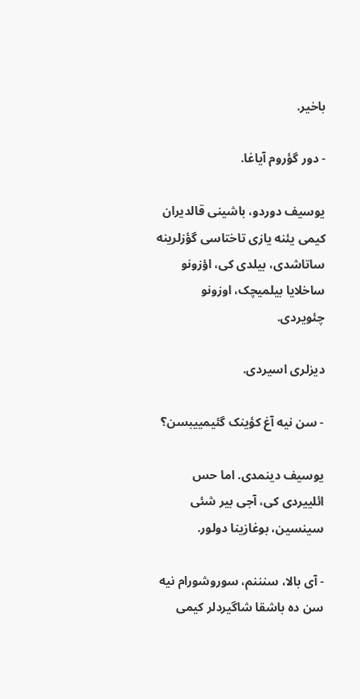باخیر.

- دور گؤروم آیاغا.

یوسیف دوردو، باشینی قالدیران کیمی یئنه یازی تاختاسی گؤزلرینه ساتاشدی، بیلدی کی، اؤزونو ساخلایا بیلمیچک، اوزونو چئویردی.

دیزلری اسیردی.

- سن نیه آغ کؤینک گئیمییبسن؟

یوسیف دینمدی. اما حس ائلییردی کی، آجی بیر شئی سینسین، بوغازینا دولور.

- آی بالا، سنننم، سوروشورام نیه سن ده باشقا شاگیردلر کیمی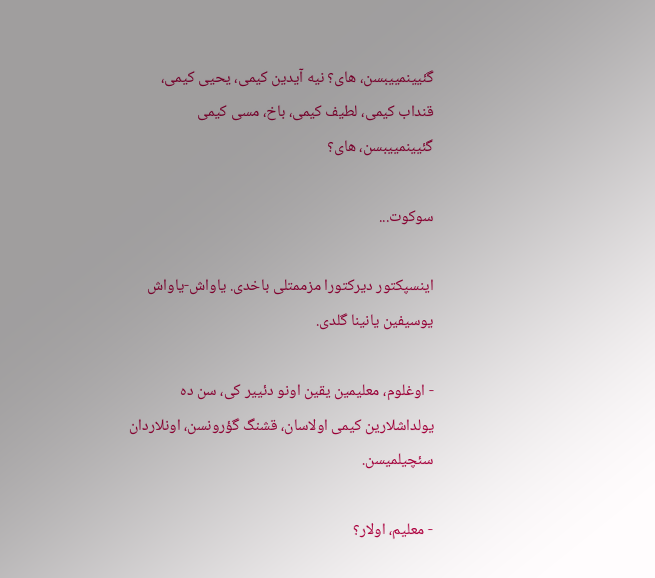گئیینمییبسن، های؟ نیه آیدین کیمی، یحیی کیمی، قنداب کیمی، لطیف کیمی، باخ، مسی کیمی گئیینمییبسن، های؟

سوکوت...

اینسپکتور دیرکتورا مزممتلی باخدی. یاواش-یاواش یوسیفین یانینا گلدی.

- اوغلوم، معلیمین یقین اونو دئییر کی، سن ده یولداشلارین کیمی اولاسان، قشنگ گؤرونسن، اونلاردان سئچیلمیسن.

- معلیم، اولار؟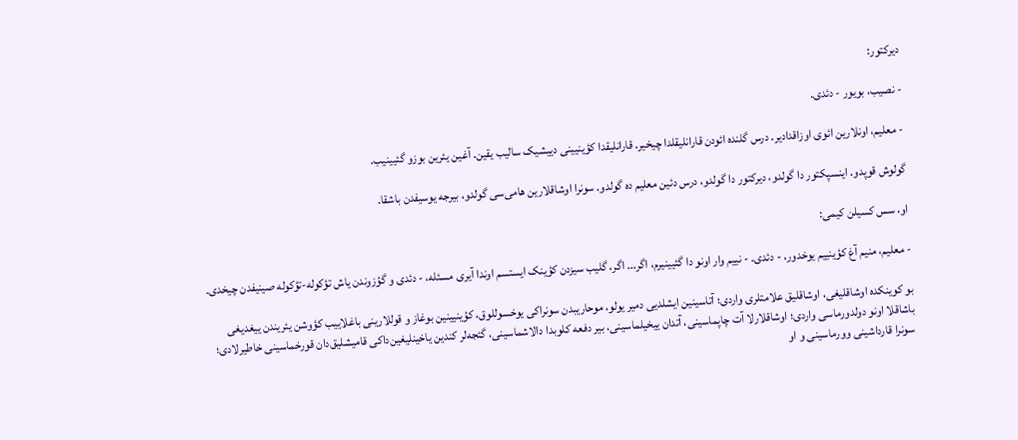دیرکتور:

- نصیب، بویور - دئدی.

- معلیم، اونلارین ائوی اوزاقدادیر. درس گلنده ائودن قارانلیقلدا چیخیر. قارانلیقدا کؤینیینی دییشیک سالیب یقین. آغین یئرین بوزو گئیینیب.

گولوش قوپدو. اینسپکتور دا گولدو، دیرکتور دا گولدو، درس دئین معلیم ده گولدو. سونرا اوشاقلارین هامی‌سی گولدو، بیرجه یوسیفدن باشقا.

او، سس کسیلن کیمی:

- معلیم، منیم آغ کؤینییم یوخدور، - دئدی. - نییم وار اونو دا گئیینیرم، اگر... اگر، گلیب سیزدن کؤینک ایستسم اوندا آیری مسئله، - دئدی و گؤزوندن یاش تؤکوله-تؤکوله صینیفدن چیخدی.

بو کوینکده اوشاقلیغی، اوشاقلیق علامتلری واردی؛ آتاسینین ایشلدیی دمیر یولو، موحاریبدن سونراکی یوخسوللوق، کؤینیینین بوغاز و قوللارینی باغلاییب کؤوشن یئریندن ییغدیغی باشاقلا اونو دولدورماسی واردی؛ اوشاقلارلا آت چاپماسینی، آتدان ییخیلماسینی، بیر دفعه کلوبدا دالاشماسینی، گئجه‌لر کندین یاخینلیغین‌داکی قامیشلیق‌دان قورخماسینی خاطیرلادی؛ سونرا قارداشینی وورماسینی و او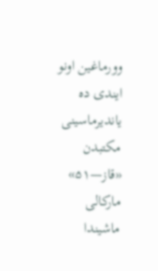وورماغین اونو ایندی ده یاندیرماسینی مکتبدن «قاز—۵۱» مارکالی ماشیندا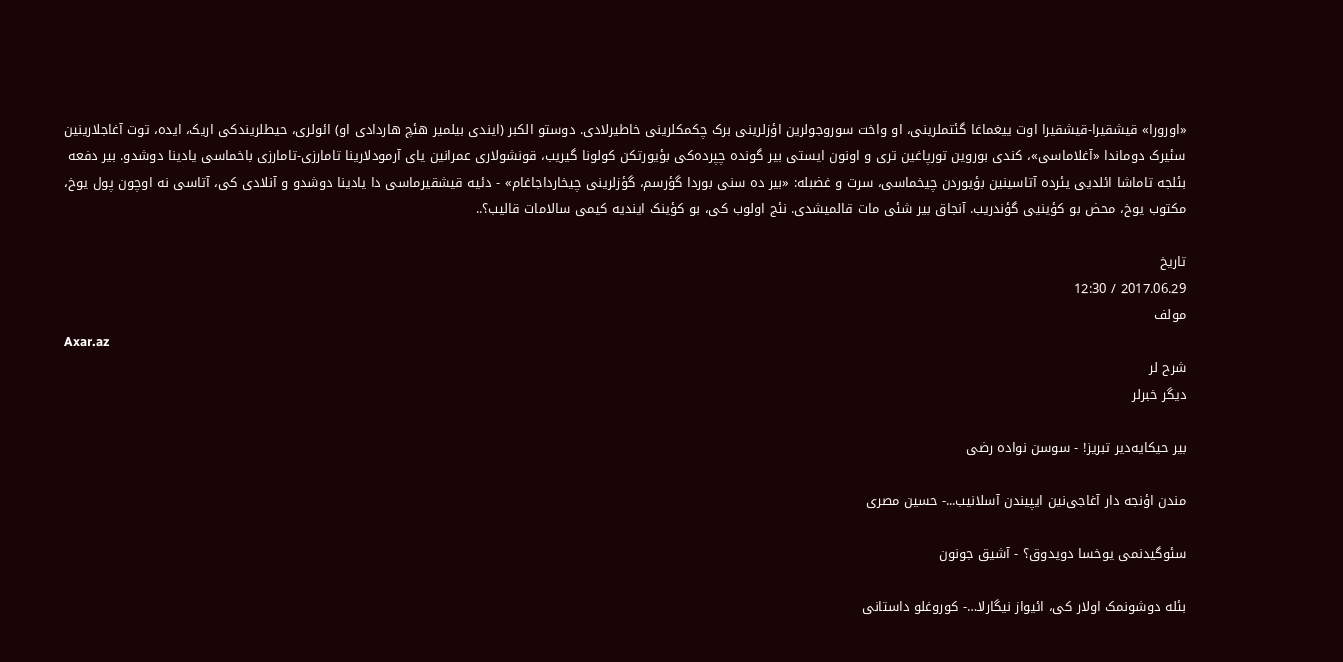«اورورا» قیشقیرا-قیشقیرا اوت ییغماغا گئتملرینی، او واخت سوروجولرین اؤزلرینی برک چکمکلرینی خاطیرلادی. دوستو الکبر (ایندی بیلمیر هئچ هاردادی او) ائولری، حیطلریندکی اریک، ایده، توت آغاجلارینین سئیرک دوماندا «آغلاماسی»، کندی بوروین تورپاغین تری و اونون ایستی بیر گونده چپرده‌کی بؤیورتکن کولونا گیریب، قونشولاری عمرانین یای آرمودلارینا تامارزی-تامارزی باخماسی یادینا دوشدو. بیر دفعه بئلجه تاماشا ائلدیی یئرده آتاسینین بؤیوردن چیخماسی، سرت و غضبله: «بیر ده سنی بوردا گؤرسم، گؤزلرینی چیخارداجاغام» - دئیه قیشقیرماسی دا یادینا دوشدو و آنلادی کی، آتاسی نه اوچون پول یوخ، مکتوب یوخ، محض بو کؤینیی گؤندریب. آنجاق بیر شئی مات قالمیشدی. نئج اولوب کی، بو کؤینک ایندیه کیمی سالامات قالیب؟..

تاریخ
2017.06.29 / 12:30
مولف
Axar.az
شرح لر
دیگر خبرلر

بیر حیکایه‌دیر تبریز! - سوسن نواده رضی

مندن اؤنجه دار آغاجی‌نین ایپیندن آسلانیب...- حسین مصری

سئوگیدنمی‌ یوخسا دویدوق؟ - آشیق جونون

بئله دوشونمک اولار کی، ائیواز نیگارلا…- کوروغلو داستانی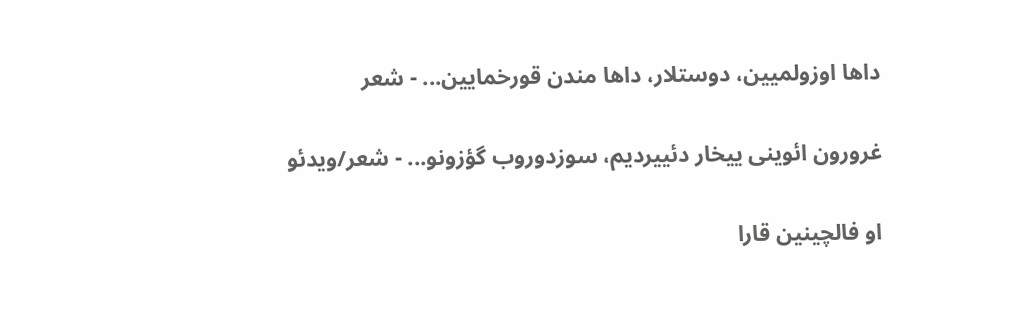داها اوزولمیین، دوستلار، داها مندن قورخمایین... - شعر

غرورون ائوینی ییخار دئییردیم، سوزدوروب گؤزونو... - شعر/ویدئو

او فالچینین قارا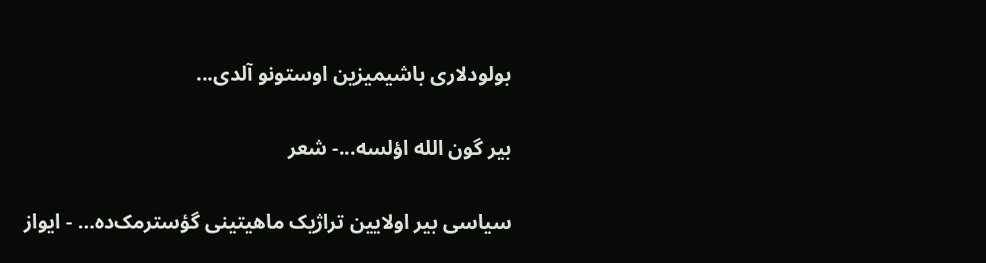بولودلاری باشیمیزین اوستونو آلدی...

بیر گون الله اؤلسه...- شعر

سیاسی بیر اولایین تراژیک ماهیتینی گؤسترمک‌ده… - ایواز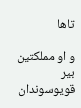تاها

و او مملکتین بیر قویوسوندان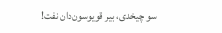سو چیخدی، بیر قویوسون‌دان نفت!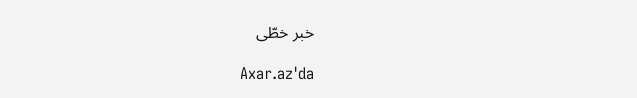خبر خطّی

Axar.az'da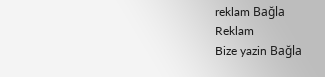reklam Bağla
Reklam
Bize yazin Bağla